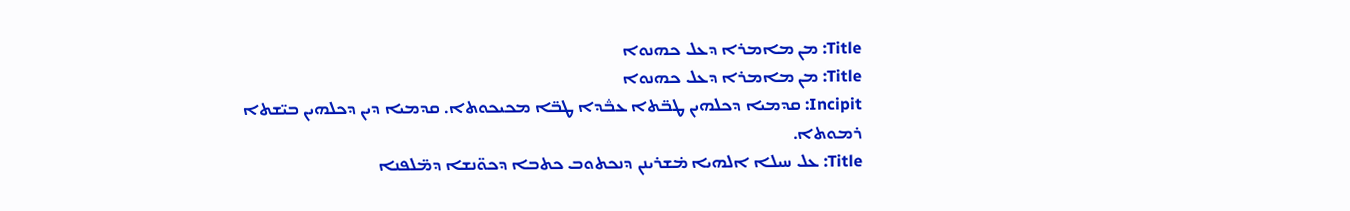Title: ܡܢ ܡܐܡܪܐ ܕܥܠ ܟܗܢܘܐ
Title: ܡܢ ܡܐܡܪܐ ܕܥܠ ܟܗܢܘܐ
Incipit: ܩܕܡܝܐ ܕܟܠܗܝܢ ܛܒ̈ܬܐ ܥܒ݅ܕܐ ܛܒ̈ܐ ܡܟܝܟܘܬܐ. ܩܕܡܝܐ ܕܝܢ ܕܟܠܗܝܢ ܒܝ̈ܫܬܐ ܪܡܘܬܐ.
Title: ܥܠ ܚܝܠܐ ܐܠܗܝܐ ܡ̇ܫܪܝܢܢ ܕܢܟܬܘܒ ܟܬܒܐ ܕܟܘ̈ܢܫܐ ܕܡ̈ܠܦܢܐ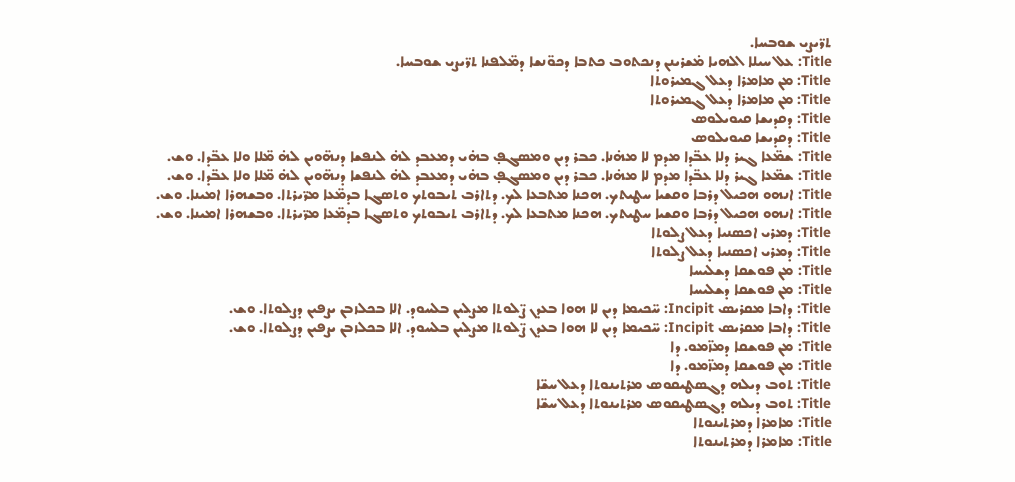ܬܪ̈ܝܨܝ ܫܘܒܚܐ.
Title: ܥܠ ܚܝܠܐ ܐܠܗܝܐ ܡ̇ܫܪܝܢܢ ܕܢܟܬܘܒ ܟܬܒܐ ܕܟܘ̈ܢܫܐ ܕܡ̈ܠܦܢܐ ܬܪ̈ܝܨܝ ܫܘܒܚܐ.
Title: ܡܢ ܡܐܡܪܐ ܕܥܠ ܓܡܝܪܘܬܐ
Title: ܡܢ ܡܐܡܪܐ ܕܥܠ ܓܡܝܪܘܬܐ
Title: ܕܩܕܝܫܐ ܩܝܘܝܠܘܣ
Title: ܕܩܕܝܫܐ ܩܝܘܝܠܘܣ
Title: ܫܡ̈ܥܐ ܓܝܪ ܕܠܐ ܥܒ̈ܕܐ ܡܕܡ ܠܐ ܡܗ̇ܢܐ. ܟܒܪ ܕܝܢ ܘܡܣܓܦ̣ ܒܗ̇ܝ ܕܡܥܒܕ ܠܗ̇ ܠܢܦܫܐ ܕܢܗ̈ܘܝܢ ܠܗ̇ ܡ̈ܠܐ ܘܠܐ ܥܒ̈ܕܐ. ܘܫ.
Title: ܫܡ̈ܥܐ ܓܝܪ ܕܠܐ ܥܒ̈ܕܐ ܡܕܡ ܠܐ ܡܗ̇ܢܐ. ܟܒܪ ܕܝܢ ܘܡܣܓܦ̣ ܒܗ̇ܝ ܕܡܥܒܕ ܠܗ̇ ܠܢܦܫܐ ܕܢܗ̈ܘܝܢ ܠܗ̇ ܡ̈ܠܐ ܘܠܐ ܥܒ̈ܕܐ. ܘܫ.
Title: ܐܢܗܘ ܗܟܝܠ ܕܪܒܐ ܘܩܫܝܐ ܚܛܝܬܟ. ܗܟܢܐ ܡܬܒܥܐ ܠܟ. ܕܬܐܪܒ ܬܝܒܘܬܟ ܘܬܣܓܐ ܒܕܡ̈ܥܐ ܡܪ̈ܝܪܬܐ. ܘܒܫܗܪܐ ܐܡܝܢܐ. ܘܫ.
Title: ܐܢܗܘ ܗܟܝܠ ܕܪܒܐ ܘܩܫܝܐ ܚܛܝܬܟ. ܗܟܢܐ ܡܬܒܥܐ ܠܟ. ܕܬܐܪܒ ܬܝܒܘܬܟ ܘܬܣܓܐ ܒܕܡ̈ܥܐ ܡܪ̈ܝܪܬܐ. ܘܒܫܗܪܐ ܐܡܝܢܐ. ܘܫ.
Title: ܕܡܪܝ ܐܟܣܢܝܐ ܕܥܠ ܨܠܘܬܐ
Title: ܕܡܪܝ ܐܟܣܢܝܐ ܕܥܠ ܨܠܘܬܐ
Title: ܡܢ ܦܘܫܩܐ ܕܫܠܝܚܐ
Title: ܡܢ ܦܘܫܩܐ ܕܫܠܝܚܐ
Title: ܕܐܒܐ ܡܩܪܝܣ Incipit: ܚ̈ܟܝܡܐ ܕܝܢ ܠܐ ܗܘܐ ܒܥܕܢ ܨ̈ܠܘܬܐ ܡܨܠܝܢ ܒܠܚܘܕ. ܐܠܐ ܒܟܠܙܒܢ ܝܨܦܝܢ ܕܨܠܘܬܐ. ܘܫ.
Title: ܕܐܒܐ ܡܩܪܝܣ Incipit: ܚ̈ܟܝܡܐ ܕܝܢ ܠܐ ܗܘܐ ܒܥܕܢ ܨ̈ܠܘܬܐ ܡܨܠܝܢ ܒܠܚܘܕ. ܐܠܐ ܒܟܠܙܒܢ ܝܨܦܝܢ ܕܨܠܘܬܐ. ܘܫ.
Title: ܡܢ ܦܘܫܩܐ ܕܡܙ̈ܡܘ. ܕܐ
Title: ܡܢ ܦܘܫܩܐ ܕܡܙ̈ܡܘ. ܕܐ
Title: ܬܘܒ ܕܝܠܗ ܕܓܣܛܝܩܘܣ ܡܪܬܝܢܘܬܐ ܕܥܠ ܚܫ̈ܐ
Title: ܬܘܒ ܕܝܠܗ ܕܓܣܛܝܩܘܣ ܡܪܬܝܢܘܬܐ ܕܥܠ ܚܫ̈ܐ
Title: ܡܐܡܪܐ ܕܡܪܬܝܢܘܬܐ
Title: ܡܐܡܪܐ ܕܡܪܬܝܢܘܬܐ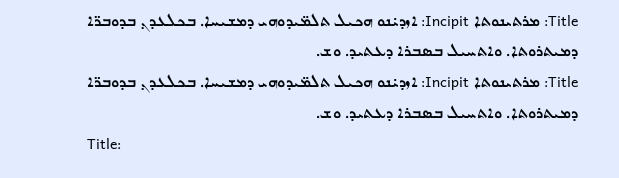Title: ܡܪܬܝܢܘܬܐ Incipit: ܐܙܕܝ̇ܢܘ ܗܟܝܠ ܬܠܡ̈ܝܕܘܗܝ ܕܡܫܝܚܐ. ܒܟܠܥܕܢ̣ ܒܕܘܒܪ̈ܐ ܕܡܝܬܪܘܬܐ. ܘܐܬܚܝܠ ܒܣܒܪܐ ܕܥܬܝܕ. ܘܫ.
Title: ܡܪܬܝܢܘܬܐ Incipit: ܐܙܕܝ̇ܢܘ ܗܟܝܠ ܬܠܡ̈ܝܕܘܗܝ ܕܡܫܝܚܐ. ܒܟܠܥܕܢ̣ ܒܕܘܒܪ̈ܐ ܕܡܝܬܪܘܬܐ. ܘܐܬܚܝܠ ܒܣܒܪܐ ܕܥܬܝܕ. ܘܫ.
Title: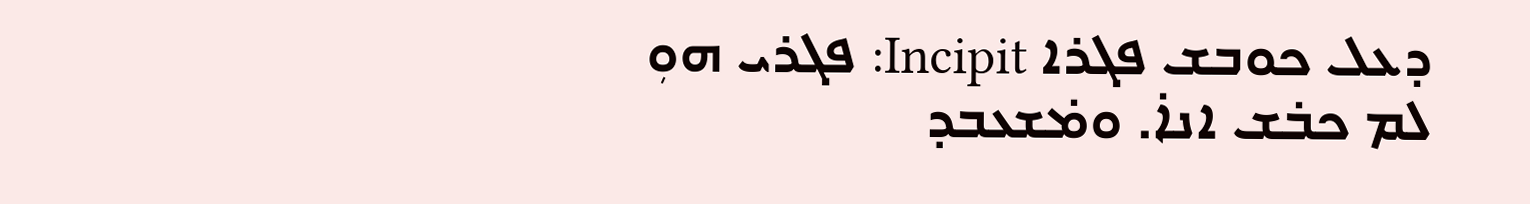ܕܥܠ ܟܘܒܫ ܦܓܪܐ Incipit: ܦܓܪܝ ܗܘܼ ܠܡ ܟܒ̇ܫ ܐܢܐ̇. ܘܡ̇ܫܥܒܕ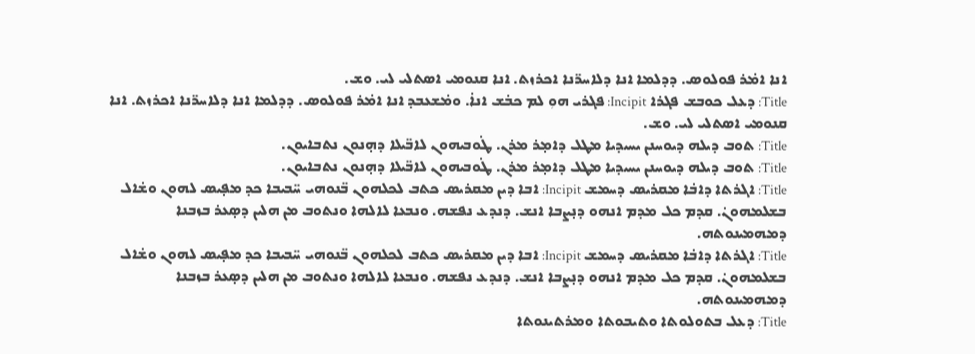ܐܢܐ ܐܡ̇ܪ ܦܘܠܘܣ. ܕܕܠܡܐ ܐܢܐ ܕܠܐܚܪ̈ܢܐ ܐܟܪܙܬ. ܐܢܐ ܩܢܘܡܝ ܐܣܬܠܝ ܠܝ. ܘܫ.
Title: ܕܥܠ ܟܘܒܫ ܦܓܪܐ Incipit: ܦܓܪܝ ܗܘܼ ܠܡ ܟܒ̇ܫ ܐܢܐ̇. ܘܡ̇ܫܥܒܕ ܐܢܐ ܐܡ̇ܪ ܦܘܠܘܣ. ܕܕܠܡܐ ܐܢܐ ܕܠܐܚܪ̈ܢܐ ܐܟܪܙܬ. ܐܢܐ ܩܢܘܡܝ ܐܣܬܠܝ ܠܝ. ܘܫ.
Title: ܬܘܒ ܕܝܠܗ ܕܝܘܚܢܢ ܝܚܝܕܝܐ ܡܛܠ ܕܐܡ̣ܪ ܡܪܢ. ܛ̇ܘܒܝܗܘܢ ܠܐܒ̈ܝܠܐ ܕܗ̣ܢܘܢ ܢܬܒܐܝܘܢ.
Title: ܬܘܒ ܕܝܠܗ ܕܝܘܚܢܢ ܝܚܝܕܝܐ ܡܛܠ ܕܐܡ̣ܪ ܡܪܢ. ܛ̇ܘܒܝܗܘܢ ܠܐܒ̈ܝܠܐ ܕܗ̣ܢܘܢ ܢܬܒܐܝܘܢ.
Title: ܐܓܪܬܐ ܕܐܒ̇ܐ ܡܩܪܝܣ ܕܚܡܫ Incipit: ܐܒܐ ܕܝܢ ܡܩܪܝܣ ܟܬܒ ܠܟܠܗܘܢ ܒ̈ܢܘܗܝ ܚ̈ܒܝܒܐ ܟܕ ܡܦ̣ܝܣ ܠܗܘܢ ܘܫ̇ܐܠ ܒܫܠܡܗܘܢ̇. ܩܕܡ ܟܠ ܡܕܡ ܐܢܗܘ ܕܢ̣ܨܒܐ ܐܢܫ. ܕܢܕܥ ܢܦܫܗ. ܘܢܒܥܐ ܠܐܠܗܐ ܘܢܬܘܒ ܡܢ ܗܠܝܢ ܕܣ̣ܥܪ ܒܙܒܢܐ ܕܡܗܡܝܢܘܬܗ.
Title: ܐܓܪܬܐ ܕܐܒ̇ܐ ܡܩܪܝܣ ܕܚܡܫ Incipit: ܐܒܐ ܕܝܢ ܡܩܪܝܣ ܟܬܒ ܠܟܠܗܘܢ ܒ̈ܢܘܗܝ ܚ̈ܒܝܒܐ ܟܕ ܡܦ̣ܝܣ ܠܗܘܢ ܘܫ̇ܐܠ ܒܫܠܡܗܘܢ̇. ܩܕܡ ܟܠ ܡܕܡ ܐܢܗܘ ܕܢ̣ܨܒܐ ܐܢܫ. ܕܢܕܥ ܢܦܫܗ. ܘܢܒܥܐ ܠܐܠܗܐ ܘܢܬܘܒ ܡܢ ܗܠܝܢ ܕܣ̣ܥܪ ܒܙܒܢܐ ܕܡܗܡܝܢܘܬܗ.
Title: ܕܥܠ ܒܬܘܠܘܬܐ ܘܬܝܒܘܬܐ ܘܡܪܬܝܢܘܬܐ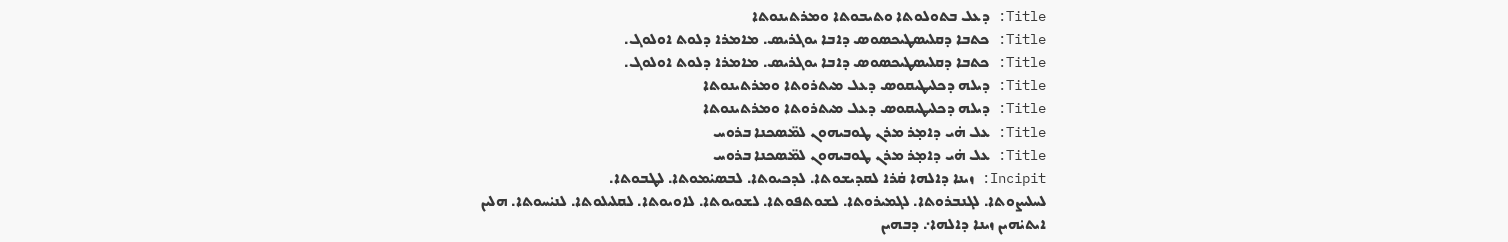Title: ܕܥܠ ܒܬܘܠܘܬܐ ܘܬܝܒܘܬܐ ܘܡܪܬܝܢܘܬܐ
Title: ܟܬܒܐ ܕܩܠܝܣܛܝܟܣܘܣ ܕܐܒܐ ܝܘܓܪܝܣ. ܡܐܡܪܐ ܕܠܘܬ ܐܘܠܘܓ.
Title: ܟܬܒܐ ܕܩܠܝܣܛܝܟܣܘܣ ܕܐܒܐ ܝܘܓܪܝܣ. ܡܐܡܪܐ ܕܠܘܬ ܐܘܠܘܓ.
Title: ܕܝܠܗ ܕܟܠܝܛܝܩܘܣ ܕܥܠ ܡܝܬܪܘܬܐ ܘܡܪܬܝܢܘܬܐ
Title: ܕܝܠܗ ܕܟܠܝܛܝܩܘܣ ܕܥܠ ܡܝܬܪܘܬܐ ܘܡܪܬܝܢܘܬܐ
Title: ܥܠ ܗ̇ܝ ܕܐܡ̣ܪ ܡܪܢ ܛܘܒܝܗܘܢ ܠܡ̈ܣܟܢܐ ܒܪܘܚ
Title: ܥܠ ܗ̇ܝ ܕܐܡ̣ܪ ܡܪܢ ܛܘܒܝܗܘܢ ܠܡ̈ܣܟܢܐ ܒܪܘܚ
Incipit: ܙܝܢܐ ܕܐܠܗܐ ܩ̇ܪܐ ܠܩܕܝܫܘܬܐ. ܠܕܟܝܘܬܐ. ܠܒܣܝ̇ܡܘܬܐ. ܠܛܒܘܬܐ.
ܠܚܠܝܨܘܬܐ. ܠܓܢܒܪܘܬܐ. ܠܓܡܝܪܘܬܐ. ܠܫܘܬܦܘܬܐ. ܠܫܘܝܘܬܐ. ܠܐܘܝܘܬܐ. ܠܩܠܝܠܘܬܐ. ܠܢܝ̇ܚܘܬܐ. ܗܠܝܢ
ܐܝܬܝ̇ܗܝܢ ܙܝܢܐ ܕܐܠܗܐ܇ ܕܒܗܝܢ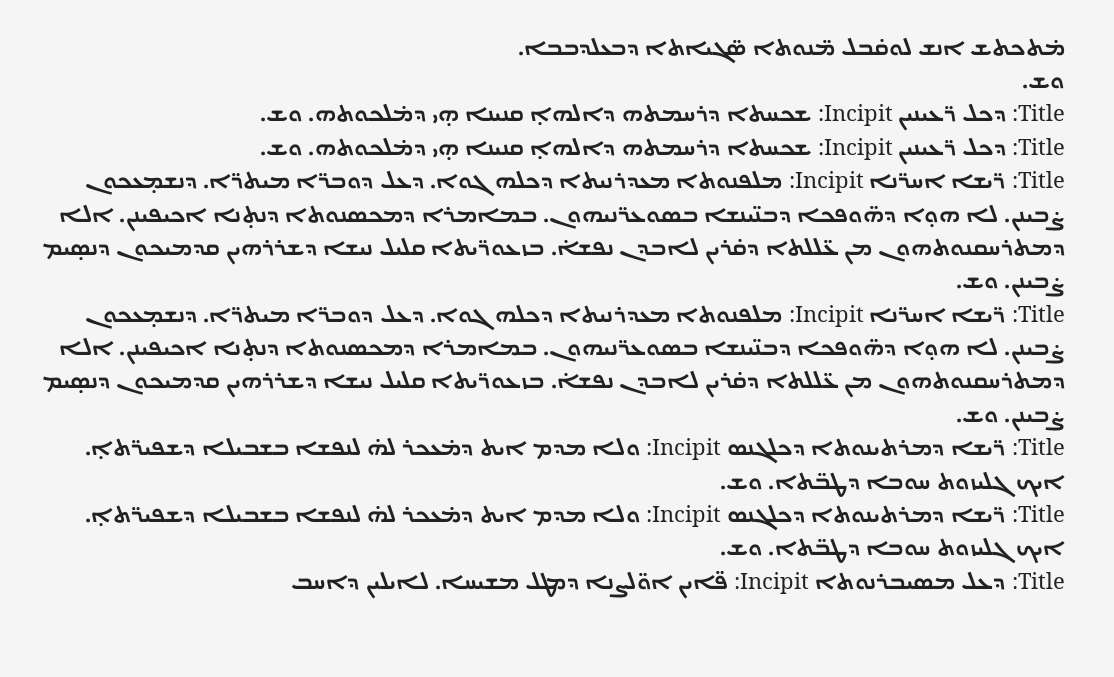ܡ̇ܬܟܬܫ ܐܢܫ ܠܘܩ̇ܒܠ ܡ̈ܢܘܬܐ ܣ̈ܓܝܐܬܐ ܕܒܥܠܕܒܒܐ.
ܘܫ.
Title: ܕܟܠ ܪ̈ܥܝܢܝܢ Incipit: ܫܟܚܬܐ ܕܪܚܡܬܗ ܕܐܠܗܐ̣ ܩܢܝܢܐ ܗ̣ܝ ܕܡ̇ܠܟܘܬܗ. ܘܫ.
Title: ܕܟܠ ܪ̈ܥܝܢܝܢ Incipit: ܫܟܚܬܐ ܕܪܚܡܬܗ ܕܐܠܗܐ̣ ܩܢܝܢܐ ܗ̣ܝ ܕܡ̇ܠܟܘܬܗ. ܘܫ.
Title: ܪ̈ܝܫܐ ܐܚܪ̈ܢܐ Incipit: ܡܠܦܢܘܬܐ ܡܥܕܪܢܝܬܐ ܕܟܠܗ ܓܘܐ. ܕܥܠ ܕܘܒܪ̈ܐ ܡܝܬܪ̈ܐ. ܕܢܫܡ̣ܥܟܘܢ ܨ̇ܒܝܢܢ. ܠܐ ܗܘ̣ܐ ܕܗ̈ܘܦܟܐ ܕܒܢ̈ܝܢܫܐ ܒܣܘܥܪ̈ܢܝܗܘܢ. ܒܡܐܡܪܐ ܕܡܟܣܢܘܬܐ ܕܢܬ̣ܢܐ ܐܟܝܦܝܢܢ. ܐܠܐ ܕܡܬܪܚܩܢܘܬܗܘܢ ܡܢ ܥ̈ܠܠܬܐ ܕܩ̇ܪܝܢ ܠܐܒܕܢ ܢܦܫܐ̇. ܒܙܥܘܪ̈ܝܬܐ ܩܠܝܠ ܢܝܫܐ ܕܫܪܪܗܝܢ ܩܕܡܝܟܘܢ ܕܢܣ̣ܝܡ ܨ̇ܒܝܢܢ. ܘܫ.
Title: ܪ̈ܝܫܐ ܐܚܪ̈ܢܐ Incipit: ܡܠܦܢܘܬܐ ܡܥܕܪܢܝܬܐ ܕܟܠܗ ܓܘܐ. ܕܥܠ ܕܘܒܪ̈ܐ ܡܝܬܪ̈ܐ. ܕܢܫܡ̣ܥܟܘܢ ܨ̇ܒܝܢܢ. ܠܐ ܗܘ̣ܐ ܕܗ̈ܘܦܟܐ ܕܒܢ̈ܝܢܫܐ ܒܣܘܥܪ̈ܢܝܗܘܢ. ܒܡܐܡܪܐ ܕܡܟܣܢܘܬܐ ܕܢܬ̣ܢܐ ܐܟܝܦܝܢܢ. ܐܠܐ ܕܡܬܪܚܩܢܘܬܗܘܢ ܡܢ ܥ̈ܠܠܬܐ ܕܩ̇ܪܝܢ ܠܐܒܕܢ ܢܦܫܐ̇. ܒܙܥܘܪ̈ܝܬܐ ܩܠܝܠ ܢܝܫܐ ܕܫܪܪܗܝܢ ܩܕܡܝܟܘܢ ܕܢܣ̣ܝܡ ܨ̇ܒܝܢܢ. ܘܫ.
Title: ܪ̈ܝܫܐ ܕܡܪܬܝܢܘܬܐ ܕܟܠܓܢܣ Incipit: ܘܠܐ ܡܕܡ ܐܝܬ ܕܡ̇ܥܟܪ ܠܗ̇ ܠܢܦܫܐ ܒܫܒܝܠܐ ܕܫܦܝܪ̈ܬܐ̣. ܐܝܟ ܓܠܝܙܘܬ ܚܘܒܐ ܕܛܒ̈ܬܐ. ܘܫ.
Title: ܪ̈ܝܫܐ ܕܡܪܬܝܢܘܬܐ ܕܟܠܓܢܣ Incipit: ܘܠܐ ܡܕܡ ܐܝܬ ܕܡ̇ܥܟܪ ܠܗ̇ ܠܢܦܫܐ ܒܫܒܝܠܐ ܕܫܦܝܪ̈ܬܐ̣. ܐܝܟ ܓܠܝܙܘܬ ܚܘܒܐ ܕܛܒ̈ܬܐ. ܘܫ.
Title: ܕܥܠ ܡܣܝܒܪܢܘܬܐ Incipit: ܦ̈ܐܝܢ ܐܘ̈ܠܨܢܐ ܕܡܛܠ ܡܫܝܚܐ. ܠܐܝܠܝܢ ܕܐܚܒ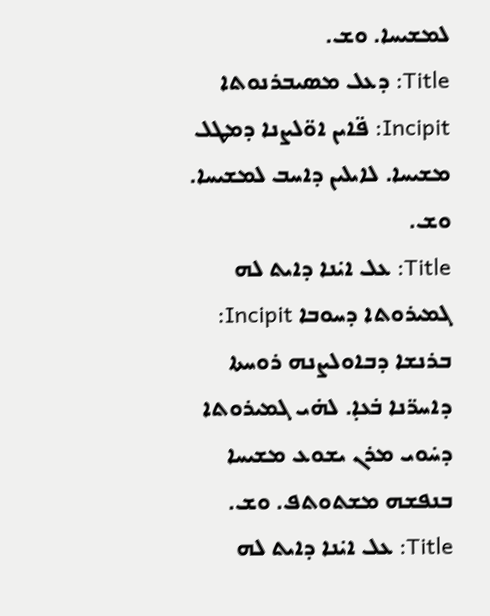ܠܡܫܝܚܐ. ܘܫ.
Title: ܕܥܠ ܡܣܝܒܪܢܘܬܐ Incipit: ܦ̈ܐܝܢ ܐܘ̈ܠܨܢܐ ܕܡܛܠ ܡܫܝܚܐ. ܠܐܝܠܝܢ ܕܐܚܒ ܠܡܫܝܚܐ. ܘܫ.
Title: ܥܠ ܐܝ̇ܢܐ ܕܐܝܬ ܠܗ ܓܡܝܪܘܬܐ ܕܚܘܒܐ Incipit: ܒܪܢܫܐ ܕܒܐܘܠܨܢܗ ܪܘܚܬܐ ܕܐܚܪ̈ܢܐ ܒ̇ܥܐ̣. ܠܗ̇ܝ ܓܡܝܪܘܬܐ ܕܚ̇ܘܝ ܡܪܢ ܝܫܘܥ ܡܫܝܚܐ ܒܢܦܫܗ ܡܫܬܘܬܦ. ܘܫ.
Title: ܥܠ ܐܝ̇ܢܐ ܕܐܝܬ ܠܗ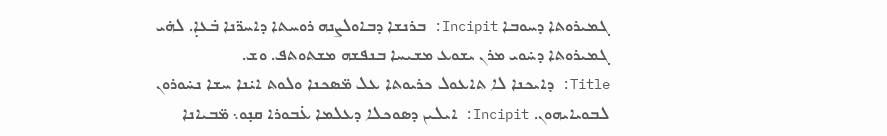ܓܡܝܪܘܬܐ ܕܚܘܒܐ Incipit: ܒܪܢܫܐ ܕܒܐܘܠܨܢܗ ܪܘܚܬܐ ܕܐܚܪ̈ܢܐ ܒ̇ܥܐ̣. ܠܗ̇ܝ ܓܡܝܪܘܬܐ ܕܚ̇ܘܝ ܡܪܢ ܝܫܘܥ ܡܫܝܚܐ ܒܢܦܫܗ ܡܫܬܘܬܦ. ܘܫ.
Title: ܕܐܝܟܢܐ ܠܐ ܬܐܥܘܠ ܟܪܝܘܬܐ ܥܠ ܡ̈ܣܟܢܐ ܘܠܘܬ ܐܝ̇ܢܐ ܚܫܐ ܢܚ̇ܘܪܘܢ ܠܒܘܝܐܝܗܘܢ. Incipit: ܐܝܠܝܢ ܕܣܘܟܠܐ ܕܥܠܡܐ ܥ̇ܒܘܪܐ ܩܢ̣ܘ܆ ܡ̈ܒܝܐܢܐ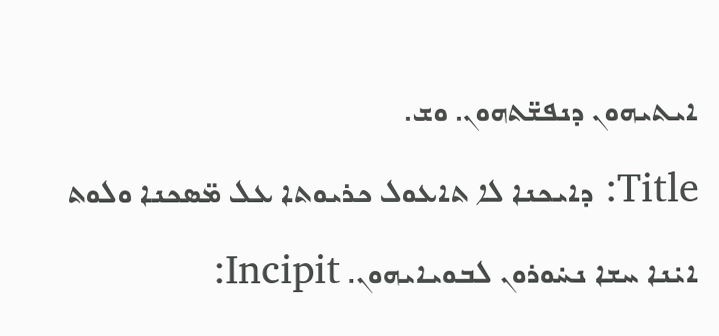ܐܝܬܝܗܘܢ ܕܢܦܫ̈ܬܗܘܢ. ܘܫ.
Title: ܕܐܝܟܢܐ ܠܐ ܬܐܥܘܠ ܟܪܝܘܬܐ ܥܠ ܡ̈ܣܟܢܐ ܘܠܘܬ ܐܝ̇ܢܐ ܚܫܐ ܢܚ̇ܘܪܘܢ ܠܒܘܝܐܝܗܘܢ. Incipit: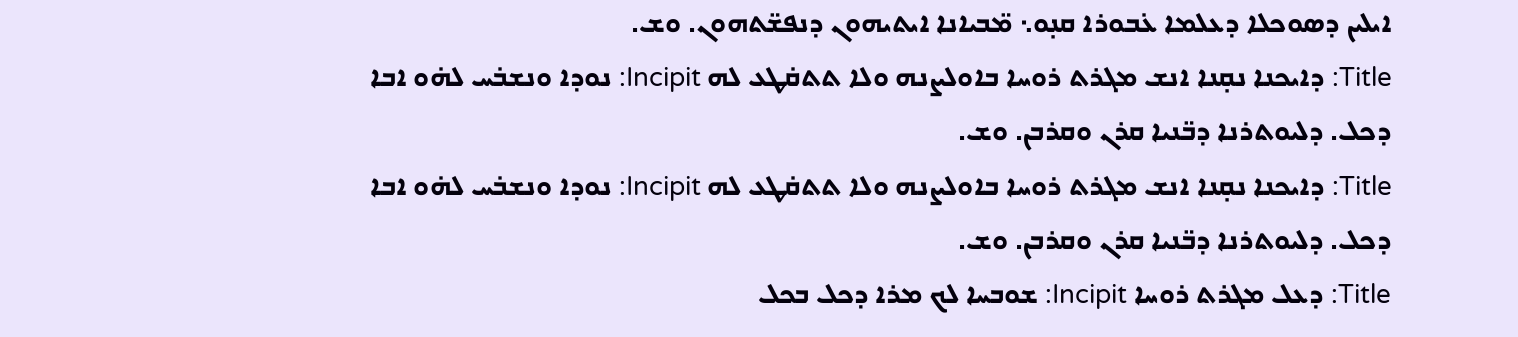ܐܝܠܝܢ ܕܣܘܟܠܐ ܕܥܠܡܐ ܥ̇ܒܘܪܐ ܩܢ̣ܘ܆ ܡ̈ܒܝܐܢܐ ܐܝܬܝܗܘܢ ܕܢܦܫ̈ܬܗܘܢ. ܘܫ.
Title: ܕܐܝܟܢܐ ܢܩ̣ܢܐ ܐܢܫ ܡܓܪܬ ܪܘܚܐ ܒܐܘܠܨܢܗ ܘܠܐ ܬܬܩ̇ܛܥ ܠܗ Incipit: ܢܘܕܐ ܘܢܫܒ̇ܚ ܠܗ̇ܘ ܐܒܐ ܕܟܠ. ܕܠܝܘܬܪܢܐ ܕܒ̈ܢܝܐ ܩܪܢ ܘܩܪܒܢ. ܘܫ.
Title: ܕܐܝܟܢܐ ܢܩ̣ܢܐ ܐܢܫ ܡܓܪܬ ܪܘܚܐ ܒܐܘܠܨܢܗ ܘܠܐ ܬܬܩ̇ܛܥ ܠܗ Incipit: ܢܘܕܐ ܘܢܫܒ̇ܚ ܠܗ̇ܘ ܐܒܐ ܕܟܠ. ܕܠܝܘܬܪܢܐ ܕܒ̈ܢܝܐ ܩܪܢ ܘܩܪܒܢ. ܘܫ.
Title: ܕܥܠ ܡܓܪܬ ܪܘܚܐ Incipit: ܫܘܒܚܐ ܠܟ ܡܪܐ ܕܟܠ ܒܟܠ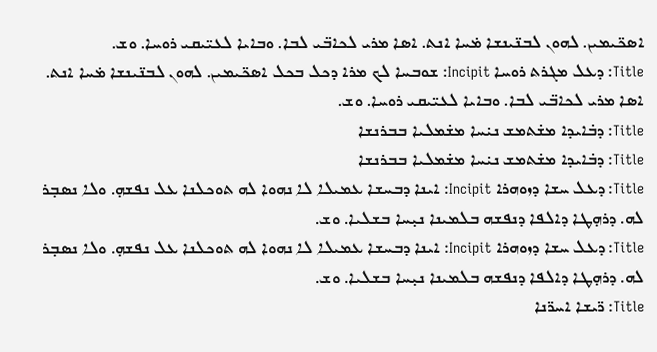ܐܣܟ̈ܝܡܝܢ. ܠܗܘܢ ܠܒܢ̈ܝܢܫܐ ܡ̇ܚܐ ܐܢܬ. ܐܣܐ ܡܪܝ ܠܟܐܒ̈ܝ ܠܒܐ. ܘܒܐܝܐ ܠܥܝ̈ܝܩܝ ܪܘܚܐ. ܘܫ.
Title: ܕܥܠ ܡܓܪܬ ܪܘܚܐ Incipit: ܫܘܒܚܐ ܠܟ ܡܪܐ ܕܟܠ ܒܟܠ ܐܣܟ̈ܝܡܝܢ. ܠܗܘܢ ܠܒܢ̈ܝܢܫܐ ܡ̇ܚܐ ܐܢܬ. ܐܣܐ ܡܪܝ ܠܟܐܒ̈ܝ ܠܒܐ. ܘܒܐܝܐ ܠܥܝ̈ܝܩܝ ܪܘܚܐ. ܘܫ.
Title: ܕܒ̇ܐܝܕܐ ܡܫ̇ܬܡܫ ܢܝ̇ܚܐ ܡܫ̇ܡܠܝܐ ܒܒܪܢܫܐ
Title: ܕܒ̇ܐܝܕܐ ܡܫ̇ܬܡܫ ܢܝ̇ܚܐ ܡܫ̇ܡܠܝܐ ܒܒܪܢܫܐ
Title: ܕܥܠ ܚܫܐ ܕܙܘܗܪܐ Incipit: ܐܝܢܐ ܕܒܚܫܐ ܥܡܝܠܐ ܠܐ ܢܗܘܐ ܠܗ ܬܘܟܠܢܐ ܥܠ ܢܦܫܗ̣. ܘܠܐ ܢܣܒ̣ܪ ܠܗ. ܕܪܗ̣ܛܐ ܕܐܠܦܐ ܕܢܦܫܗ ܒܠܡܝܢܐ ܢܝ̣ܚܐ ܒܫܠܝܐ. ܘܫ.
Title: ܕܥܠ ܚܫܐ ܕܙܘܗܪܐ Incipit: ܐܝܢܐ ܕܒܚܫܐ ܥܡܝܠܐ ܠܐ ܢܗܘܐ ܠܗ ܬܘܟܠܢܐ ܥܠ ܢܦܫܗ̣. ܘܠܐ ܢܣܒ̣ܪ ܠܗ. ܕܪܗ̣ܛܐ ܕܐܠܦܐ ܕܢܦܫܗ ܒܠܡܝܢܐ ܢܝ̣ܚܐ ܒܫܠܝܐ. ܘܫ.
Title: ܪ̈ܝܫܐ ܐܚܪ̈ܢܐ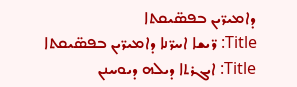ܕܐܡܝܪ̈ܝܢ ܒܦܣ̈ܝܩܬܐ
Title: ܪ̈ܝܫܐ ܐܚܪ̈ܢܐ ܕܐܡܝܪ̈ܝܢ ܒܦܣ̈ܝܩܬܐ
Title: ܐܝܓܪܬܐ ܕܝܠܗ ܕܝܘܚܢܢ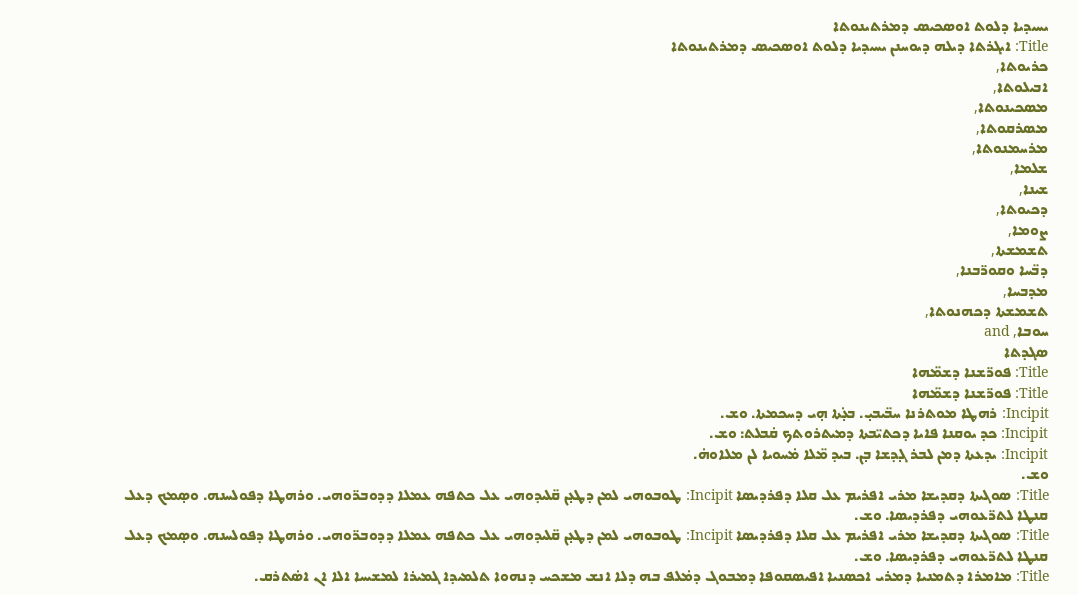ܝܚܝܕܝܐ ܕܠܘܬ ܐܘܣܟܝܣ ܕܡܪܬܝܢܘܬܐ
Title: ܐܝܓܪܬܐ ܕܝܠܗ ܕܝܘܚܢܢ ܝܚܝܕܝܐ ܕܠܘܬ ܐܘܣܟܝܣ ܕܡܪܬܝܢܘܬܐ
ܟܪܝܘܬܐ,
ܐܒܝܠܘܬܐ,
ܡܣܟܝܢܘܬܐ,
ܡܣܪܩܘܬܐ,
ܡܪܚܡܢܘܬܐ,
ܫܠܡܐ,
ܫܝܢܐ,
ܕܟܝܘܬܐ,
ܨܘܡܐ,
ܬܫܡܫܬܐ,
ܕܒ̈ܚܐ ܘܩܘܪ̈ܒܢܐ,
ܡܕܒܚܐ,
ܬܫܡܫܬܐ ܕܟܗܢܘܬܐ,
ܚܘܒܐ, and
ܣܓܕܬܐ
Title: ܦܘܪ̈ܫܢܐ ܕܫܡ̈ܗܐ
Title: ܦܘܪ̈ܫܢܐ ܕܫܡ̈ܗܐ
Incipit: ܪܗܛܐ ܡܘܬܪܢܐ ܚܒ̈ܝܒܝ̣. ܒܥ̣̇ܬܐ ܗ̣ܝ ܕܚܟܡܬܐ. ܘܫ.
Incipit: ܟܕ ܝܘܩܢܐ ܦܐܝܐ ܕܟܬܝ̈ܒܬܐ ܕܡܝܬܪܘܬܟ ܩ̇ܒܠܬ: ܘܫ.
Incipit: ܝܕܥܬܐ ܕܡܢ ܠܒܪ ܓ̣ܕܫܐ ܒ̣ܢ. ܒܝܕ ܡ̈ܠܐ ܡ̇ܚܘܝܐ ܠܢ ܡܠܐܘܗ̇.
ܘܫ.
Title: ܣܘܓܝܬܐ ܕܩܕܝܫܐ ܡܪܝ ܐܦܪܝܡ ܥܠ ܩܠܐ ܕܦܪܕܝܣܐ Incipit: ܛܘܒܘܗܝ ܠܡܢ ܕܛܥ̣ܢ ܩ̈ܠܝܕܘܗܝ ܥܠ ܟܬܦܗ ܥܡܠܐ ܕܕܘܒܪ̈ܘܗܝ. ܘܪܗܛܐ ܕܦܘܠܚܢܗ. ܘܣ̣ܡܟ ܕܥܠ ܩܢܛܐ ܠܬܪ̈ܥܘܗܝ ܕܦܪܕܝܣܐ. ܘܫ.
Title: ܣܘܓܝܬܐ ܕܩܕܝܫܐ ܡܪܝ ܐܦܪܝܡ ܥܠ ܩܠܐ ܕܦܪܕܝܣܐ Incipit: ܛܘܒܘܗܝ ܠܡܢ ܕܛܥ̣ܢ ܩ̈ܠܝܕܘܗܝ ܥܠ ܟܬܦܗ ܥܡܠܐ ܕܕܘܒܪ̈ܘܗܝ. ܘܪܗܛܐ ܕܦܘܠܚܢܗ. ܘܣ̣ܡܟ ܕܥܠ ܩܢܛܐ ܠܬܪ̈ܥܘܗܝ ܕܦܪܕܝܣܐ. ܘܫ.
Title: ܡܐܡܪܐ ܕܬܡܢܝܐ ܕܡܪܝ ܐܟܣܢܝܐ ܐܦܝܣܩܘܦܐ ܕܡܒܘܓ ܕܡ̇ܠܦ ܒܗ ܕܠܐ ܐܢܫ ܡܫܟܚ ܕܢܗܘܐ ܬܠܡܝܕܐ ܓܡܝܪܐ ܠܡܫܝܚܐ ܐܠܐ ܐܢ ܐܣ̇ܬܪܩ.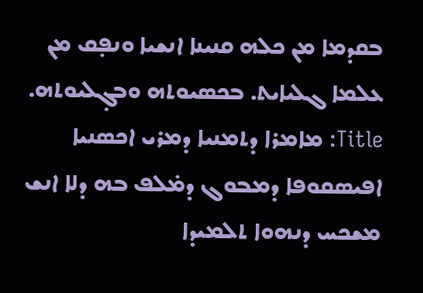ܒܩܕܡܐ ܡܢ ܟܠܗ ܩܢܝܢܐ ܐܢܫܝܐ ܘܢܦ̣ܩ ܡܢ ܥܠܡܐ ܓܠܝܐܝܬ. ܒܟܣܝܘܬܗ ܘܒܓ̣ܠܝܘܬܗ.
Title: ܡܐܡܪܐ ܕܬܡܢܝܐ ܕܡܪܝ ܐܟܣܢܝܐ ܐܦܝܣܩܘܦܐ ܕܡܒܘܓ ܕܡ̇ܠܦ ܒܗ ܕܠܐ ܐܢܫ ܡܫܟܚ ܕܢܗܘܐ ܬܠܡܝܕܐ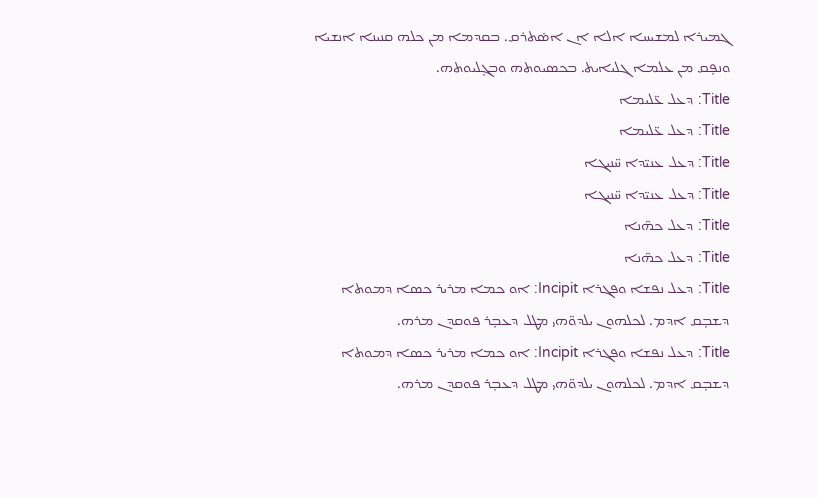ܓܡܝܪܐ ܠܡܫܝܚܐ ܐܠܐ ܐܢ ܐܣ̇ܬܪܩ. ܒܩܕܡܐ ܡܢ ܟܠܗ ܩܢܝܢܐ ܐܢܫܝܐ ܘܢܦ̣ܩ ܡܢ ܥܠܡܐ ܓܠܝܐܝܬ. ܒܟܣܝܘܬܗ ܘܒܓ̣ܠܝܘܬܗ.
Title: ܕܥܠ ܥ̈ܠܝܡܐ
Title: ܕܥܠ ܥ̈ܠܝܡܐ
Title: ܕܥܠ ܥܢܝ̈ܕܐ ܚ̈ܢܝܓܐ
Title: ܕܥܠ ܥܢܝ̈ܕܐ ܚ̈ܢܝܓܐ
Title: ܕܥܠ ܟܗ̈ܢܐ
Title: ܕܥܠ ܟܗ̈ܢܐ
Title: ܕܥܠ ܢܦܫܐ ܘܦܓܪܐ Incipit: ܐܘ ܟܡܐ ܡܪܝܪ ܟܣܐ ܕܡܘܬܐ ܕܫܒ̣ܩ ܐܕܡ. ܠܟܠܗܘܢ ܝܠܕܘ̈ܗܝ ܡܛܠ ܕܥܒ̣ܪ ܦܘܩܕܢ ܡܪܗ.
Title: ܕܥܠ ܢܦܫܐ ܘܦܓܪܐ Incipit: ܐܘ ܟܡܐ ܡܪܝܪ ܟܣܐ ܕܡܘܬܐ ܕܫܒ̣ܩ ܐܕܡ. ܠܟܠܗܘܢ ܝܠܕܘ̈ܗܝ ܡܛܠ ܕܥܒ̣ܪ ܦܘܩܕܢ ܡܪܗ.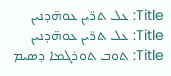Title: ܥܠ ܬܪ̈ܝܢ ܥܘܗ̈ܕܢܝܢ
Title: ܥܠ ܬܪ̈ܝܢ ܥܘܗ̈ܕܢܝܢ
Title: ܬܘܒ ܬܘܪܓܡܐ ܕܣܝܡ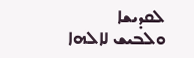ܠܩܕܝܫܐ ܘܠܒܝܫ ܠܐܠܗܐ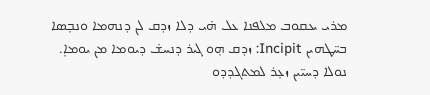ܡܪܝ ܝܥܩܘܒ ܡܠܦܢܐ ܥܠ ܗ̇ܝ ܕܠܐ ܙܕܩ ܠܢ ܕܢܗܡܐ ܘܢܒ̣ܣܐ ܒܚ̈ܛܗܝܢ Incipit: ܙܕܩ ܗ̣ܘ ܓܝܪ ܕܢܚܫ̇ ܕܝܘܡܐ ܡܢ ܝܘܡܐ̣. ܢܘܠܐ ܕܚܝ̈ܝܢ ܙܥ̣ܪ ܠܡܬܓܕܕܘ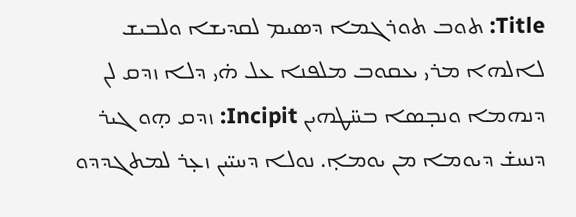Title: ܬܘܒ ܬܘܪܓܡܐ ܕܣܝܡ ܠܩܕܝܫܐ ܘܠܒܝܫ ܠܐܠܗܐ ܡܪܝ ܝܥܩܘܒ ܡܠܦܢܐ ܥܠ ܗ̇ܝ ܕܠܐ ܙܕܩ ܠܢ ܕܢܗܡܐ ܘܢܒ̣ܣܐ ܒܚ̈ܛܗܝܢ Incipit: ܙܕܩ ܗ̣ܘ ܓܝܪ ܕܢܚܫ̇ ܕܝܘܡܐ ܡܢ ܝܘܡܐ̣. ܢܘܠܐ ܕܚܝ̈ܝܢ ܙܥ̣ܪ ܠܡܬܓܕܕܘ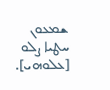ܫܡܥܘܢ ܚܛܝܐ ܨܠܘ [ܥܠܘܗܝ].